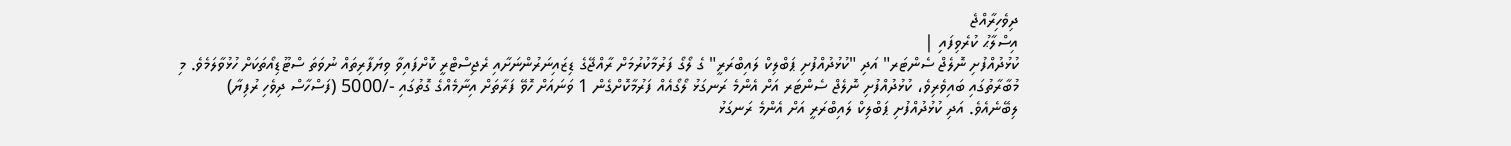ދިވެހިރާއްޖެ
އިސްލާޙު ކުރެވިފައި |
ކުޅުދުއްފުށި ނޮލެޖް ސެންޓަރ" އަދި "ކުޅުދުއްފުށި ޕަބްލިކް ލައިބްރަރީ" ގެ ލޯގޯ ފަރުމާކުރުމަށް ރާއްޖޭގެ ޑިޒައިނަރުންނަށާއި ރެޖިސްޓްރީ ކޮށްފައިވާ ވިޔަފާރިތައް ނުވަތަ ސްޓޫޑިއޯތަކަށް ހުޅުވާލަމެވެ. މި މުބާރާތުގައި ބައިވެރިވެ، ކުޅުދުއްފުށި ނޮލެޖް ސެންޓަރ އަށް އެންމެ ރަނގަޅު ލޯގޯއެއް ފަރުމާކޮށްގެން 1 ވަނައަށް ހޮވޭ ފަރާތަށް އިނާމެއްގެ ގޮތުގައި -/5000 (ފަސްހާސް ދިވެހި ރުފިޔާ) ލިބޭނެއެވެ. އަދި ކުޅުދުއްފުށި ޕަބްލިކް ލައިބްރަރީ އަށް އެންމެ ރަނގަޅު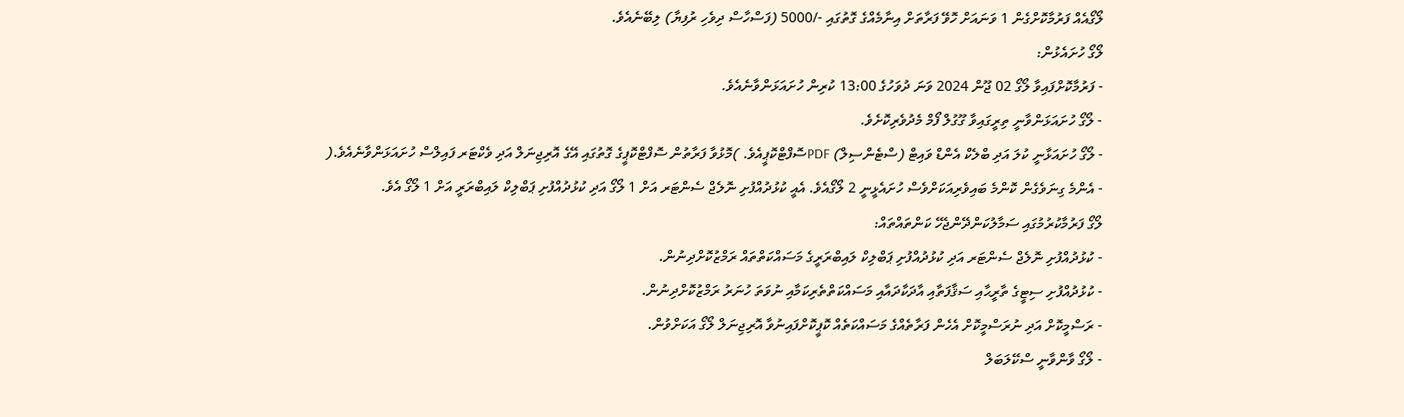ލޯގޯއެއް ފަރުމާކޮށްގެން 1 ވަނައަށް ހޮވޭ ފަރާތަށް އިނާމެއްގެ ގޮތުގައި -/5000 (ފަސްހާސް ދިވެހި ރުފިޔާ) ލިބޭނެއެވެ.
ލޯގޯ ހުށައެޅުން:
- ފަރުމާކޮށްފައިވާ ލޯގޯ 02 ޖޫން 2024 ވަނަ ދުވަހުގެ 13:00 ކުރިން ހުށައަޅަންވާނެއެވެ.
- ލޯގޯ ހުށައަޅަންވާނީ ތިރީގައިވާ ގޫގުލް ފޯމް މެދުވެރިކޮށެވެ.
- ލޯގޯ ހުށައަޅާނީ ކުލަ އަދި ބްލެކް އެންޑް ވައިޓް (ސްޓެންސިލް) PDFސޮފްޓްކޮޕީއެވެ. )މޮޅުވާ ފަރާތުން ސޮފްޓްކޮޕީގެ ގޮތުގައި އޭގެ އޮރިޖިނަލް އަދި ވެކްޓަރ ފައިލްސް ހުށައަޅަންވާނެއެވެ.(
- އެންމެ ގިނަވެގެން ކޮންމެ ބައިވެރިއަކަށްވެސް ހުށައެޅީނީ 2 ލޯގޯއެވެ. އެއީ ކުޅުދުއްފުށި ނޮލެޖް ސެންޓަރ އަށް 1 ލޯގޯ އަދި ކުޅުދުއްފުށި ޕަބްލިކް ލައިބްރަރީ އަށް 1 ލޯގޯ އެވެ.
ލޯގޯ ފަރުމާކުރުމުގައި ސަމާލުކަންދޭންޖެހޭ ކަންތައްތައް:
- ކުޅުދުއްފުށި ނޮލެޖް ސެންޓަރ އަދި ކުޅުދުއްފުށި ޕަބްލިކް ލައިބްރަރީގެ މަސައްކަތްތައް ރަމްޒުކޮށްދިނުން.
- ކުޅުދުއްފުށި ސިޓީގެ ތާރީޙާއި ސަޤާފަތާއި އާދަކާދައާއި މަސައްކަތްތެރިކަމާއި ނުވަތަ ހުނަރު ރަމްޒުކޮށްދިނުން.
- ރަސްމީކޮށް އަދި ނުރަސްމީކޮށް އެހެން ފަރާތެއްގެ މަސައްކަތެއް ކޮޕީކޮށްފައިނުވާ އޮރިޖިނަލް ލޯގޯ އަކަށްވުން.
- ލޯގޯ ވާންވާނީ ސްކޭލަބަލް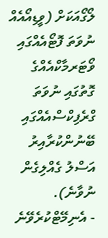ލޯގޯއަކަށް (ވީޑިއޯއެއް ނުވަތަ ފޮޓޯއެއްގައި ވޯޓަރމާކްއެއްގެ ގޮތުގައި ނުވަތަ ގްރެފިކްސްއެއްގައި ބޭނުންކުރާއިރު އަސްލު ގެއްލިގެން ނުވާނެ).
- އެނިމޭޓްކުރެވޭނެ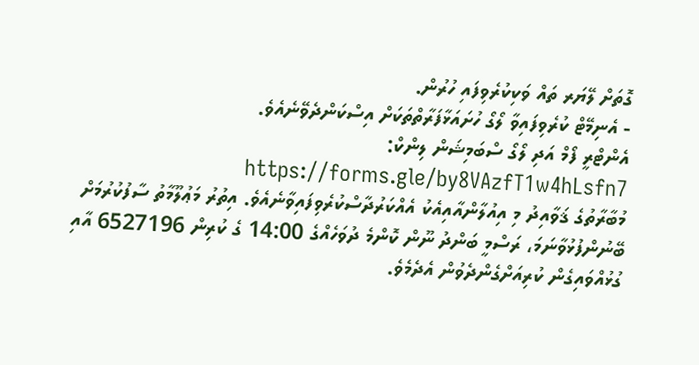ގޮތަށް ލޭޔަރ ތައް ވަކިކުރެވިފައި ހުރުން.
- އެނިމޭޓް ކުރެވިފައިވާ ލޯގޯ ހުށައަޅާފަރާތްތަކަށް އިސްކަންދެވޭނެއެވެ.
އެންޓްރީ ފޯމް އަދި ލޯގޯ ސްބަމިޝަން ލިންކް: https://forms.gle/by8VAzfT1w4hLsfn7
މުބާރާތުގެ ޤަވާއިދު މި އިއުލާންއާއިއެކު އެއްކަރުދާސްކުރެވިފައިވާނެއެވެ. އިތުރު މަޢުލޫމާތު ސާފުކުރުމަށް ބޭނުންފުޅުވާނަމަ، ރަސްމީ ބަންދު ނޫން ކޮންމެ ދުވަހެއްގެ 14:00 ގެ ކުރިން 6527196 އާއި ގުޅުއްވައިގެން ކުރިއަށްގެންދެވުން އެދެމެވެ.